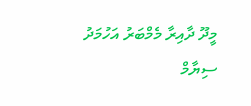މީދޫ ދާއިރާ މެމްބަރު އަހުމަދު ސިޔާމް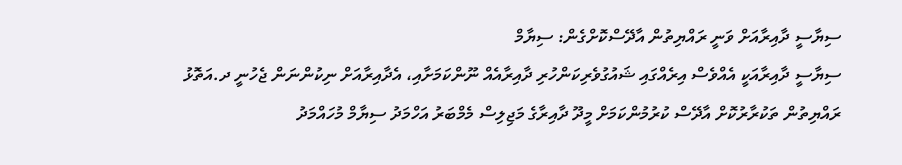ސިޔާސީ ދާއިރާއަށް ވަނީ ރައްޔިތުން އާދޭސްކޮށްގެން: ސިޔާމް
ސިޔާސީ ދާއިރާއަކީ އެއްވެސް އިރެއްގައި ޝައުގުވެރިކަންހުރި ދާއިރާއެއް ނޫންކަމަށާއި، އެދާއިރާއަށް ނިކުންނަން ޖެހުނީ ދ.އަތޮޅު ރައްޔިތުން ތަކުރާރުކޮށް އާދޭސް ކުރުމުންކަމަށް މީދޫ ދާއިރާގެ މަޖިލިސް މެމްބަރު އަހްމަދު ސިޔާމް މުހައްމަދު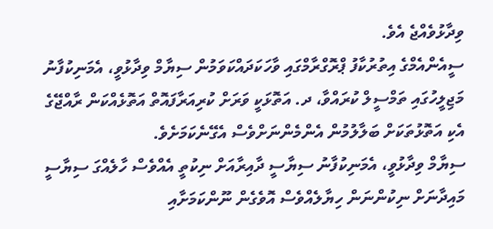ވިދާޅުވެއްޖެ އެވެ.
ސީއެންއެމްގެ އިތުރުކާފު ޕްރޮގްރާމްގައި ވާހަކަދައްކަވަމުން ސިޔާމް ވިދާޅުވީ، އެމަނިކުފާނު މަޖިލީހުގައި ތަމްސީލް ކުރައްވާ، ދ. އަތޮޅަކީ ވަރަށް ކުރިއަރާފައޮތް އަތޮޅެއްކަން ރާއްޖޭގެ އެކި އަތޮޅުތަކަށް ބަލާލުމުން އެންމެންނަށްވެސް އެގޭނެކަމަށެވެ.
ސިޔާމް ވިދާޅުވީ، އެމަނިކުފާނު ސިޔާސީ ދާއިރާއަށް ނިކުތީ އެއްވެސް ހާލެއްގަ ސިޔާސީ މައިދާނަށް ނިކުންނަން ހިޔާލެއްވެސް އޮވެގެން ނޫންކަމަށާއި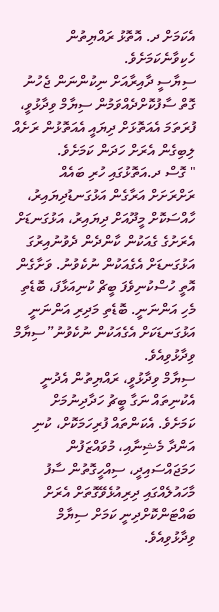އެކަމަށް ދ. އޮތޮޅު ރައްޔިތުން ހެކިވާނެކަމަށެވެ.
ސިޔާސީ ދާއިރާއަށް ނިކުންނަން ޖެހުނު ގޮތް ސާފުކޮށްދެއްވަމުން ސިޔާމް ވިދާޅުވީ، ފުރަތަމަ އެއަތޮޅަށް ދިޔައީ އެއަތޮޅުން ރަށެއް ލިބިގެން އެރަށް ހަދަން ކަމަށެވެ.
" ގޮސް ދ.އަތޮޅުގައި ހުރި ބައެއް ރަށްރަށަށް އަރާގެން އަޅުގަނޑުދިޔައިރު، ހާއްސަކޮށް މީދޫއަށް ދިޔައިރު، އަޅުގަނޑަށް އެރަށުގެ ގެއަކުން ކާންދެން ދެވުނުއިރުގަ އަޅުގަނޑަށް އެގެއަކުން ނުކެވުނު. ވަށާގެން އޮތީ ހުސްކުނިވެފަ ބީޗް ކުނިއަޅާފަ، ބޮޑެތި މެހި އަންނަނީ. ބޮޑެތި މަދިރި އަންނަނީ އަޅުގަނޑަކަށް އެގެއަކުން ނުކެވުނު”ސިޔާމް ވިދާޅުވިއެވެ.
ސިޔާމް ވިދާޅުވީ، ރައްޔިތުން އެދުނީ އެކުނިތައް ނަގާ ބީޗު ހަދާދިނުމަށް ކަމަށެވެ. އެކަންތައް ފުރިހަމަކޮށް، ކުނި އަންދާ މެޝިނާއި، މުވައްޒަފުން ހަމަޖައްސައިދީ، ސިއްހީގޮތުން ސާފު މާހައުލެއްގައި ދިރިއުޅެވޭގޮތަށް އެރަށް ބައްޓަންކޮށްދިނީ ކަމަށް ސިޔާމް ވިދާޅުވިއެވެ.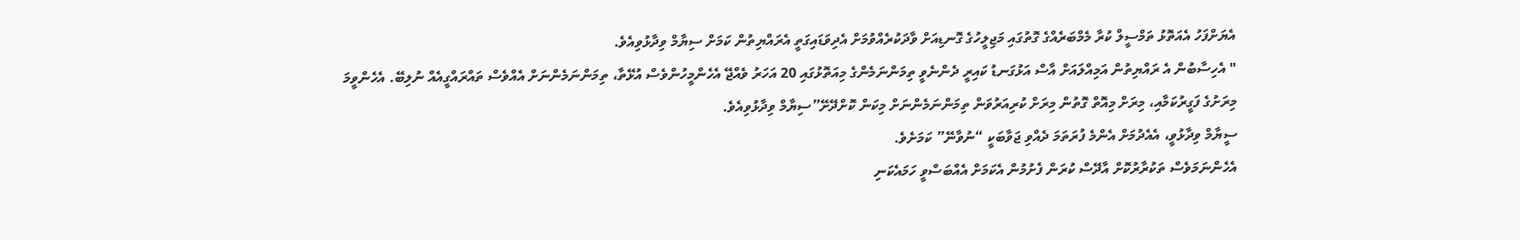އެޔަށްފަހު އެއަތޮޅު ތަމްސީލް ކުރާ މެމްބަރެއްގެ ގޮތުގައި މަޖިލީހުގެ ގޮނޑިއަށް ވާދަކުރެއްވުމަށް އެދިވަޑައިގަތީ އެރައްޔިތުން ކަމަށް ސިޔާމް ވިދާޅުވިއެވެ.
" އެހިސާބުން އެ ރައްޔިތުން އަމިއްލައަށް އާސް އަޅުގަނޑު ކައިރީ ދެންނެވީ ތިމަންނަމެންގެ މިއަތޮޅުގައި 20 އަހަރު ވެއްޖޭ އެހެންމީހުންވެސް އުޅޭތާ، ތިމަންނަމެންނަށް އެއްވެސް ތައްރައްގީއެއް ނުލިބޭ. އެހެންވީމަ މިރަށުގެ ފަގީރުކަމާއި، މިރަށް މިއޮތް ގޮތުން މިރަށް ކުރިއަރުވަން ތިމަންނަމެންނަށް މިކަން ކޮށްދޭށޭ”ސިޔާމް ވިދާޅުވިއެވެ.
ސީޔާމް ވިދާޅުވީ، އެއެދުމަށް އެންމެ ފުރަތަމަ ދެއްވި ޖަވާބަކީ “ނުވާނޭ” ކަމަށެވެ.
އެހެންނަމަވެސް ތަކުރާރުކޮށް އާދޭސް ކުރަން ފެށުމުން އެކަމަށް އެއްބަސްވީ ހަމައެކަނި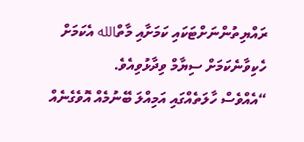ރައްޔިތުންނަށްޓަކައި ކަމަށާއި މާތްالله އެކަމަށް ހެކިވާނެކަމަށް ސިޔާމް ވިދާޅުވިއެވެ.
“އެއްވެސް ހާލަތެއްގައި އަމިއްލަ ބޭނުމެއް އޮވެގެނެއް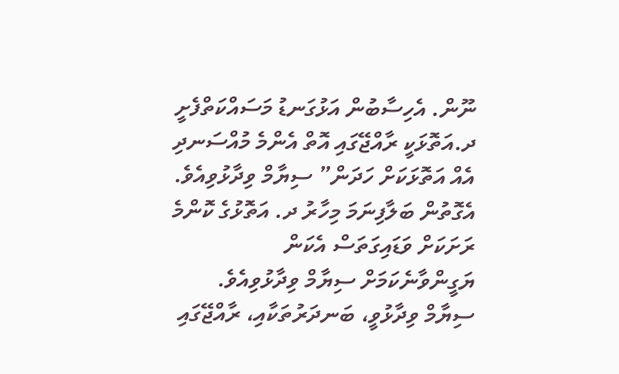ނޫން. އެހިސާބުން އަޅުގަނޑު މަސައްކަތްފެށީ ދ.އަތޮޅަކީ ރާއްޖޭގައި އޮތް އެންމެ މުއްސަނދި އެއް އަތޮޅަކަށް ހަދަން” ސިޔާމް ވިދާޅުވިއެވެ.
އެގޮތުން ބަލާފިނަމަ މިހާރު ދ. އަތޮޅުގެ ކޮންމެ ރަށަކަށް ވަޑައިގަތަސް އެކަން ޔަގީންވާނެކަމަށް ސިޔާމް ވިދާޅުވިއެވެ. ސިޔާމް ވިދާޅުވީ، ބަނދަރުތަކާއި، ރާއްޖޭގައި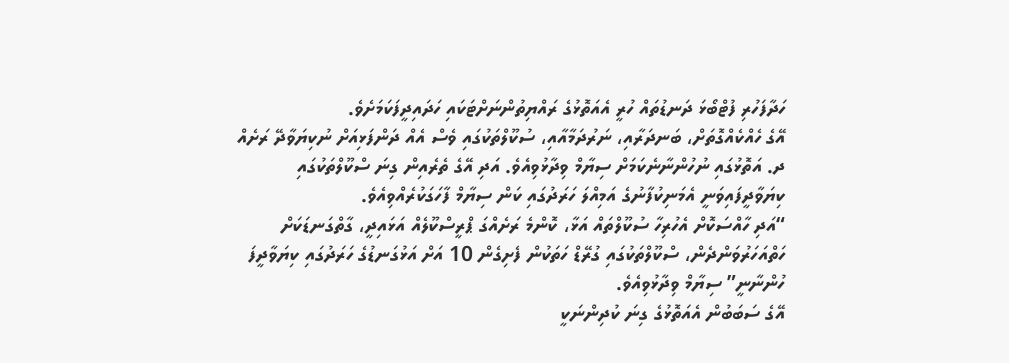ހަދާފަހުރި ފުޓްބޯޅަ ދަނޑުތައް ހުރީ އެއަތޮޅުގެ ރައްޔިތުންނަށްޓަކައި ހަދައިދީފަކަމަށެވެ.
އޭގެ ހެއްކެއްގޮތަށް، ބަނދަރާއި، ނަރުދަމާއާއި، ސުކޫލްތަކުގައި ވެސް އެއް ދަންފަޅިއަށް ނުކިޔަވާދޭ ރަށެއް ދ. އަތޮޅުގައި ނުހުންނާނެކަމަށް ސިޔާމް ވިދާޅުވިއެވެ. އަދި އޭގެ ތެރެއިން ގިނަ ސްކޫލްތަކުގައި ކިޔަވާދީފައިވަނީ އެމަނިކުފާނުގެ އަމިއްލަ ހަރަދުގައި ކަން ސިޔާމް ފާހަގަކުރެއްވިއެވެ.
“އަދި ހާއްސަކޮށް އެހުރިހާ ސުކޫލްތައް އަޅާ، ކޮންމެ ރަށެއްގަ ޕްރީސްކޫލެއް އަޅައިދީ، ގާތްގަނޑަކަށް ހަތްއަހަރުވަންދެން، ސްކޫލްތަކުގައި ގުރޭޑް ހަތަކުން ފެށިގެން 10 އަށް އަޅުގަނޑުގެ ހަރަދުގައި ކިޔަވާދީފަ ހުންނާނީ” ސިޔާމް ވިދާޅުވިއެވެ.
އޭގެ ސަބަބުން އެއަތޮޅުގެ ގިނަ ކުދިންނަކީ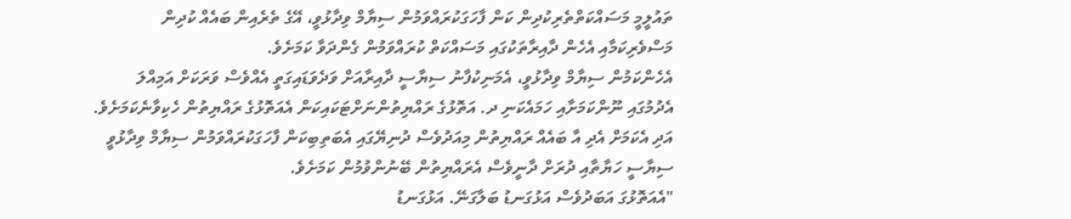ތައުލީމީ މަސައްކަތްތެރިކުދިން ކަން ފާހަގަކުރައްވަމުން ސިޔާމް ވިދާޅުވީ، އޭގެ ތެރެއިން ބައެއް ކުދިން މަސްވެރިކަމާއި އެހެން ދާއިރާތަކުގައި މަސައްކަތް ކުރައްވަމުން ގެންދަވާ ކަމަށެވެ.
އެހެންކަމުން ސިޔާމް ވިދާޅުވީ، އެމަނިކުފާނު ސިޔާސީ ދާއިރާއަށް ވަދެވަޑައިގަތީ އެއްވެސް ވަރަކަށް އަމިއްލަ އެދުމުގައި ނޫންކަމަށާއި ހަމައެކަނި ދ. އަތޮޅުގެ ރައްޔިތުންނަށްޓަކައިކަން އެއަތޮޅުގެ ރައްޔިތުން ހެކިވާނެކަމަށެވެ. އަދި އެކަމަށް އެދި އާ ބައެއް ރައްޔިތުން މިއަދުވެސް ދުނިޔޭގައި އެބަތިބިކަން ފާހަގަކުރައްވަމުން ސިޔާމް ވިދާޅުވީ ސިޔާސީ ހަޔާތާއި ދުރަށް ދާނީވެސް އެރައްޔިތުން ބޭނުންވުމުން ކަމަށެވެ.
"އެއަތޮޅުގަ އަބަދުވެސް އަޅުގަނޑު ބަލާގަނޭ. އަޅުގަނޑު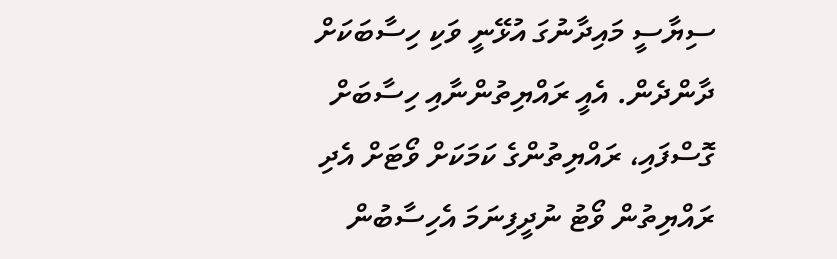ސިޔާސީ މައިދާނުގަ އުޅޭނީ ވަކި ހިސާބަކަށް ދާންދެން. އެއީ ރައްޔިތުންނާއި ހިސާބަށް ގޮސްފައި، ރައްޔިތުންގެ ކަމަކަށް ވޯޓަށް އެދި ރައްޔިތުން ވޯޓު ނުދީފިނަމަ އެހިސާބުން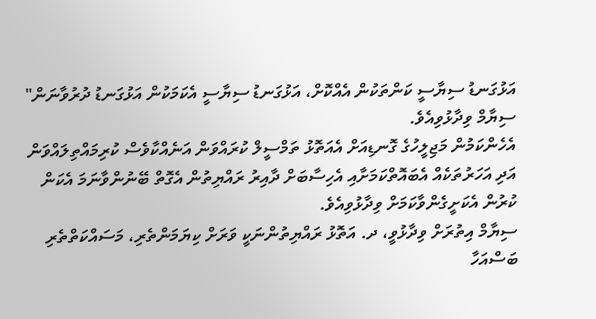އަޅުގަނޑު ސިޔާސީ ކަންތަކުން އެއްކޮށް، އަޅުގަނޑު ސިޔާސީ އެކަމަކުން އަޅުގަނޑު ދުރުވާނަން" ސިޔާމް ވިދާޅުވިއެވެ.
އެހެންކަމުން މަޖިލީހުގެ ގޮނޑިއަށް އެއަތޮޅު ތަމްސީލް ކުރައްވަން އަނެއްކާވެސް ކުރިމައްތިލައްވަން އަދި އަހަރުތަކެއް އެބައޮތްކަމަށާއި އެހިސާބަށް ދާއިރު ރައްޔިތުން އެގޮތް ބޭނުންވާނަމަ އެކަން ކުރުން އެކަށީގެންވާކަމަށް ވިދާޅުވިއެވެ.
ސިޔާމް އިތުރަށް ވިދާޅުވީ، ދ. އަތޮޅު ރައްޔިތުންނަކީ ވަރަށް ކިޔަމަންތެރި، މަސައްކަތްތެރި ބަސްއަހާ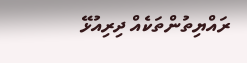ރައްޔިތުންތަކެއް ދިރިއުޅޭ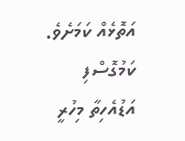އަތޮޅެއް ކަމަށެވެ.
ކަމުގޮސްފި
އަޑުއެހިތާ މިހުރީ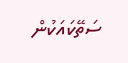ސަތޭކައަކުން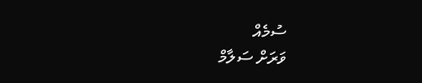ސުމެއް
ވަރަށް ސަލާމް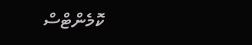ކޮމެންޓްސް